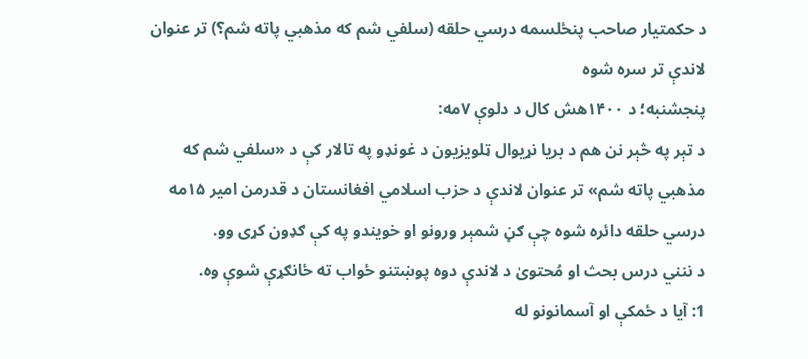د حکمتيار صاحب پنځلسمه درسي حلقه (سلفي شم که مذهبي پاته شم؟) تر عنوان لاندې تر سره شوه
پنجشنبه؛ د ۱۴۰۰ھش کال د دلوې ۷مه:
د تېر په څېر نن هم د بريا نړيوال ټلويزيون د غونډو په تالار کې د «سلفي شم که مذهبي پاته شم» تر عنوان لاندې د حزب اسلامي افغانستان د قدرمن امير ۱۵مه درسي حلقه دائره شوه چې ګڼ شمېر ورونو او خویندو په کې ګډون کړی وو.
د ننني درس بحث او مُحتویٰ د لاندې دوه پوښتنو ځواب ته ځانګړې شوې وه.
1: آيا د ځمکې او آسمانونو له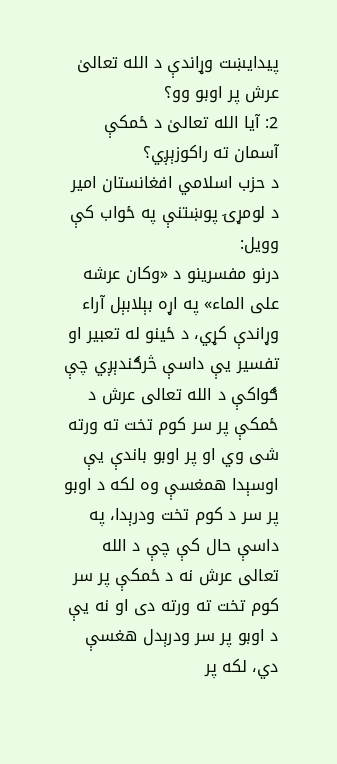پيدايښت وړاندې د الله تعالیٰ عرش پر اوبو وو؟
2: آيا الله تعالیٰ د ځمکې آسمان ته راکوزېږي؟
د حزب اسلامي افغانستان امير د لومړۍ پوښتنې په ځواب کې وويل:
درنو مفسرينو د «وکان عرشه علی الماء» په اړه بېلابېل آراء وړاندې کړي، د ځينو له تعبير او تفسير يې داسې څرګندېږي چې ګواکې د الله تعالی عرش د ځمکې پر سر کوم تخت ته ورته شی وي او پر اوبو باندې يې اوسېدا همغسې وه لکه د اوبو پر سر د کوم تخت ودرېدا، په داسې حال کې چې د الله تعالی عرش نه د ځمکې پر سر کوم تخت ته ورته دی او نه يې د اوبو پر سر ودرېدل هغسې دي، لکه پر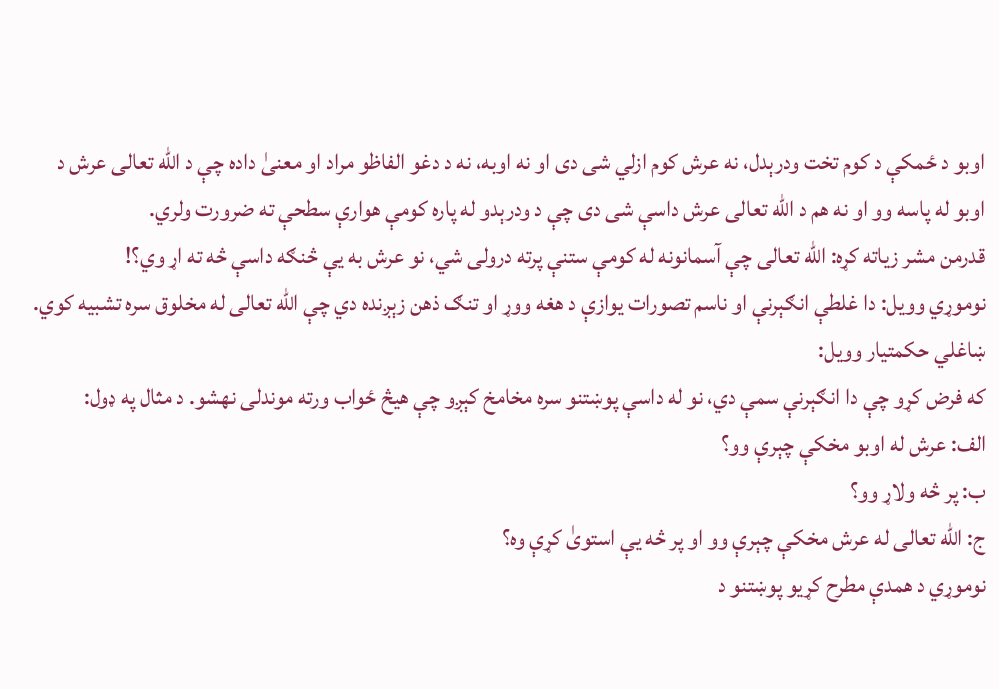اوبو د ځمکې د کوم تخت ودرېدل، نه عرش کوم ازلي شی دی او نه اوبه، نه د دغو الفاظو مراد او معنیٰ داده چې د الله تعالی عرش د اوبو له پاسه وو او نه هم د الله تعالی عرش داسې شی دی چې د ودرېدو له پاره کومې هوارې سطحې ته ضرورت ولري.
قدرمن مشر زياته کړه: الله تعالی چې آسمانونه له کومې ستنې پرته درولی شي، نو عرش به يې څنګه داسې څه ته اړ وي؟!
نوموړي وويل: دا غلطې انګېرنې او ناسم تصورات يوازې د هغه ووړ او تنګ ذهن زېږنده دي چې الله تعالی له مخلوق سره تشبيه کوي.
ښاغلي حکمتيار وويل:
که فرض کړو چې دا انګېرنې سمې دي، نو له داسې پوښتنو سره مخامخ کېږو چې هيڅ ځواب ورته موندلی نهشو. د مثال په ډول:
الف: عرش له اوبو مخکې چېرې وو؟
ب: پر څه ولاړ وو؟
ج: الله تعالی له عرش مخکې چېرې وو او پر څه يې استویٰ کړې وه؟
نوموړي د همدې مطرح کړيو پوښتنو د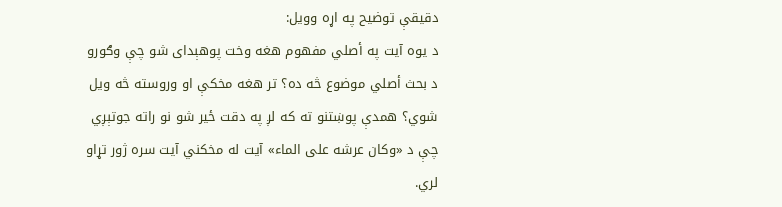دقيقې توضیح په اړه وويل:
د يوه آيت په أصلي مفهوم هغه وخت پوهېدای شو چې وګورو د بحث أصلي موضوع څه ده؟ تر هغه مخکې او وروسته څه ويل شوي؟ همدې پوښتنو ته که لږ په دقت ځير شو نو راته جوتېږي چې د «وکان عرشه علی الماء» آيت له مخکني آيت سره ژور تړاو لري.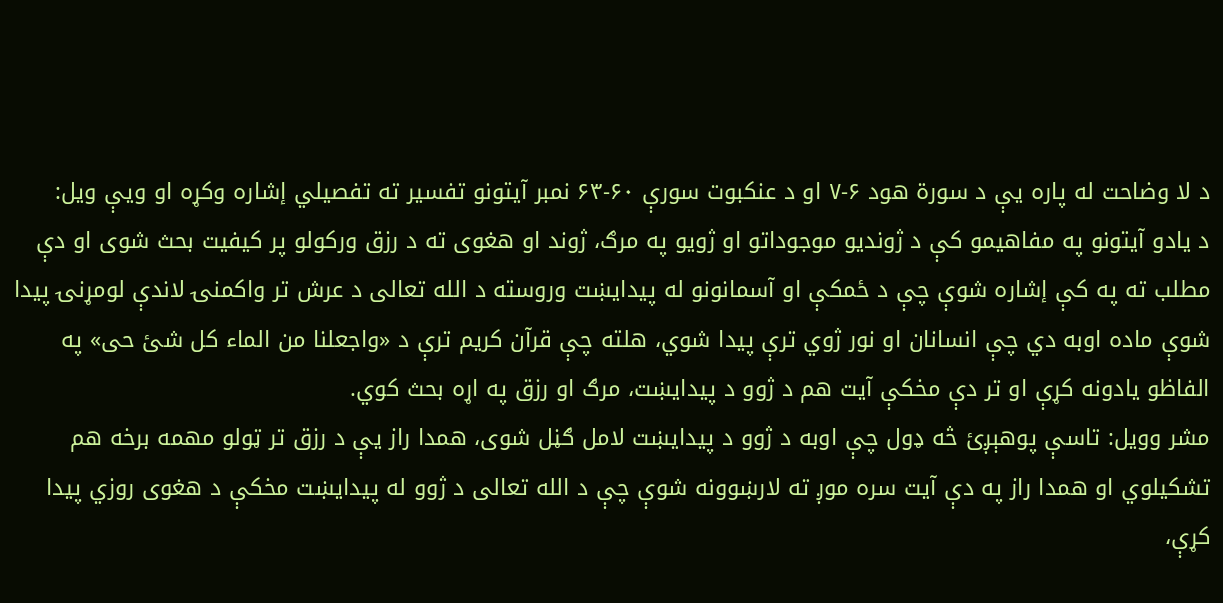د لا وضاحت له پاره يې د سورة هود ۶-۷ او د عنکبوت سورې ۶۰-۶۳ نمبر آيتونو تفسير ته تفصيلي إشاره وکړه او ويې ويل:
د يادو آيتونو په مفاهيمو کې د ژونديو موجوداتو او ژويو په مرګ، ژوند او هغوی ته د رزق ورکولو پر کيفيت بحث شوی او دې مطلب ته په کې إشاره شوې چې د ځمکې او آسمانونو له پيدايښت وروسته د الله تعالی د عرش تر واکمنۍ لاندې لومړنۍ پيدا شوې ماده اوبه دي چې انسانان او نور ژوي ترې پيدا شوي، هلته چې قرآن کريم ترې د «واجعلنا من الماء کل شئ حی» په الفاظو يادونه کړې او تر دې مخکې آيت هم د ژوو د پيدايښت، مرګ او رزق په اړه بحث کوي.
مشر وويل: تاسې پوهېږئ څه ډول چې اوبه د ژوو د پيدايښت لامل ګڼل شوی، همدا راز يې د رزق تر ټولو مهمه برخه هم تشکيلوي او همدا راز په دې آيت سره موږ ته لارښوونه شوې چې د الله تعالی د ژوو له پيدايښت مخکې د هغوی روزي پيدا کړې،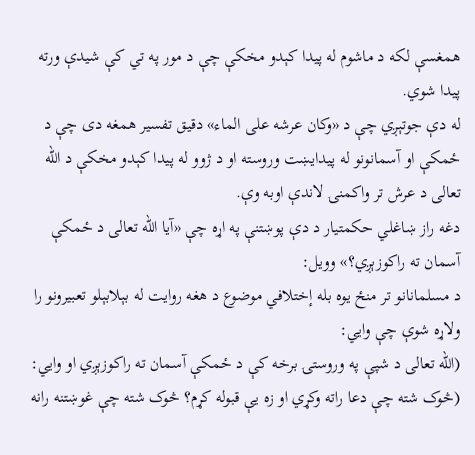همغسې لکه د ماشوم له پيدا کېدو مخکې چې د مور په تي کې شيدې ورته پيدا شوي.
له دې جوتېږي چې د «وکان عرشه علی الماء» دقيق تفسير همغه دی چې د ځمکې او آسمانونو له پيدايښت وروسته او د ژوو له پيدا کېدو مخکې د الله تعالی د عرش تر واکمنۍ لاندې اوبه وې.
دغه راز ښاغلي حکمتيار د دې پوښتنې په اړه چې «آيا الله تعالی د ځمکې آسمان ته راکوزېږي؟» وويل:
د مسلمانانو تر منځ يوه بله إختلافي موضوع د هغه روايت له بېلابېلو تعبيرونو را ولاړه شوې چې وايي:
(الله تعالی د شپې په وروستۍ برخه کې د ځمکې آسمان ته راکوزېږي او وايي:
(څوک شته چې دعا راته وکړي او زه يې قبوله کړم؟ څوک شته چې غوښتنه رانه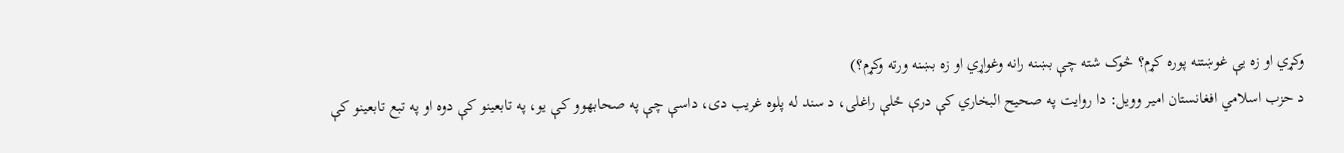وکړي او زه يې غوښتنه پوره کړم؟ څوک شته چې بښنه رانه وغواړي او زه بښنه ورته وکړم؟)
د حزب اسلامي افغانستان امير وويل: دا روايت په صحيح البخاري کې درې ځلې راغلی، د سند له پلوه غريب دی، داسې چې په صحابهوو کې يو، په تابعينو کې دوه او په تبع تابعينو کې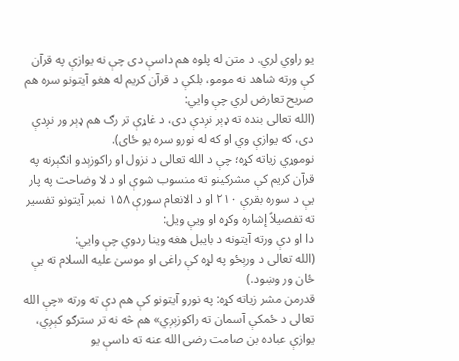يو راوي لري. د متن له پلوه هم داسې دی چې نه يوازې په قرآن کې ورته شاهد نه مومو، بلکې د قرآن کريم له هغو آيتونو سره هم صريح تعارض لري چې وايي:
(الله تعالی بنده ته ډېر نږدې دی، د غاړې تر رګ هم ډېر ور نږدې دی، که يوازې وي او که له نورو سره يو ځای).
نوموړي زياته کړه؛ چې د الله تعالی د نزول او راکوزېدو انګېرنه په قرآن کريم کې مشرکينو ته منسوب شوې او د لا وضاحت په پار يې د سوره بقرې ۲۱۰ او د الانعام سورې ۱۵۸ نمبر آيتونو تفسير ته تفصيلاً إشاره وکړه او ويې ويل:
دا او دې ورته آيتونه د بايبل هغه وينا ردوي چې وايي:
(الله تعالی د ورېځو په لړه کې راغی او موسیٰ عليه السلام ته يې ځان ور وښود.)
قدرمن مشر زياته کړه: په نورو آيتونو کې هم دې ته ورته «چې الله تعالی د ځمکې آسمان ته راکوزېږي» هم څه نه تر سترګو کېږي، يوازې عباده بن صامت رضی الله عنه ته داسې يو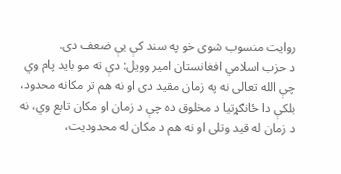روايت منسوب شوی خو په سند کې يې ضعف دی.
د حزب اسلامي افغانستان امير وويل: دې ته مو بايد پام وي چې الله تعالی نه په زمان مقيد دی او نه هم تر مکانه محدود، بلکې دا ځانګړتيا د مخلوق ده چې د زمان او مکان تابع وي، نه د زمان له قيد وتلی او نه هم د مکان له محدوديت،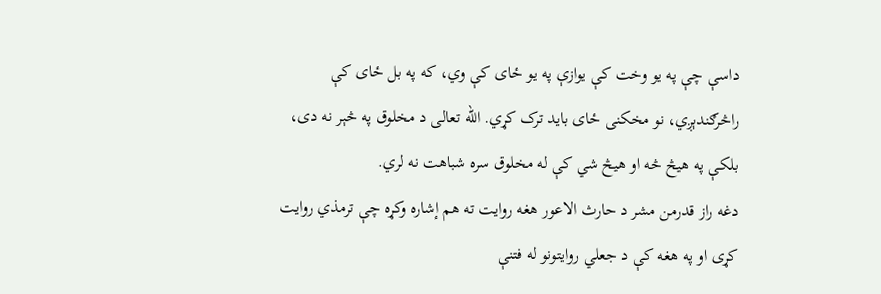داسې چې په يو وخت کې يوازې په يو ځای کې وي، که په بل ځای کې راڅرګندېږي، نو مخکنی ځای بايد ترک کړي. الله تعالی د مخلوق په څېر نه دی، بلکې په هيڅ څه او هيڅ شي کې له مخلوق سره شباهت نه لري.
دغه راز قدرمن مشر د حارث الاعور هغه روايت ته هم إشاره وکړه چې ترمذي روايت کړی او په هغه کې د جعلي روايتونو له فتنې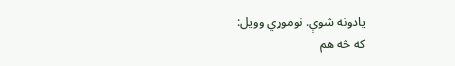يادونه شوې. نوموړي وويل:
که څه هم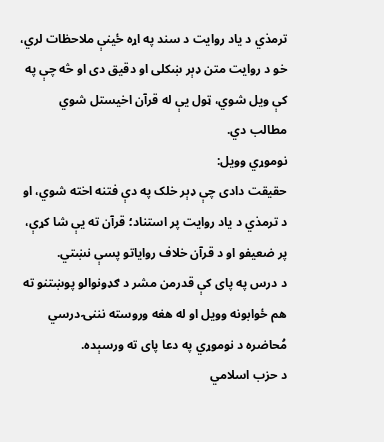ترمذي د ياد روايت د سند په اړه ځينې ملاحظات لري، خو د روايت متن ډېر ښکلی او دقيق دی او څه چې په کې ويل شوي، ټول يې له قرآن اخيستل شوي مطالب دي.
نوموړي وويل:
حقيقت دادی چې ډېر خلک په دې فتنه اخته شوي، او د ترمذي د ياد روايت پر استناد؛ قرآن ته يې شا کړې، پر ضعيفو او د قرآن خلاف رواياتو پسې نښتي.
د درس په پای کې قدرمن مشر د ګډونوالو پوښتنو ته هم ځوابونه وويل او له هغه وروسته نننۍ درسي مُحاضره د نوموړي په دعا پای ته ورسېده.
د حزب اسلامي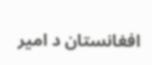افغانستان د امير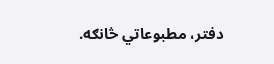دفتر، مطبوعاتي څانګه.